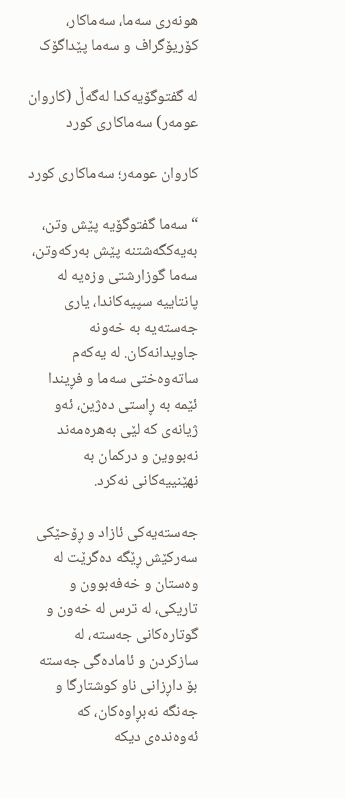هونەری سەما، سەماکار، کۆریۆگراف و سەما پێداگۆک

لە گفتوگۆیەکدا لەگەڵ (کاروان عومەر) سەماکاری کورد

کاروان عومەر؛ سەماکاری کورد

“سەما گفتوگۆیە پێش وتن، بەیەکگەشتنە پێش بەرکەوتن، سەما گوزارشتی وزەیە لە پانتاییە سپیەکاندا، یاری جەستەیە بە خەونە جاویدانەکان. لە یەکەم ساتەوەختی سەما و فڕیندا ئێمە بە ڕاستی دەژین، ئەو ژیانەی کە لێی بەهرەمەند نەبووین و درکمان بە نهێنییەکانی نەکرد.

جەستەیەکی ئازاد و ڕۆحێکی سەرکێش ڕێگە دەگرێت لە وەستان و خەفەبوون و تاریکی، لە ترس لە خەون و گوتارەکانی جەستە، لە سازکردن و ئامادەگی جەستە بۆ داڕزانی ناو کوشتارگا و جەنگە نەبڕاوەکان، کە ئەوەندەی دیکە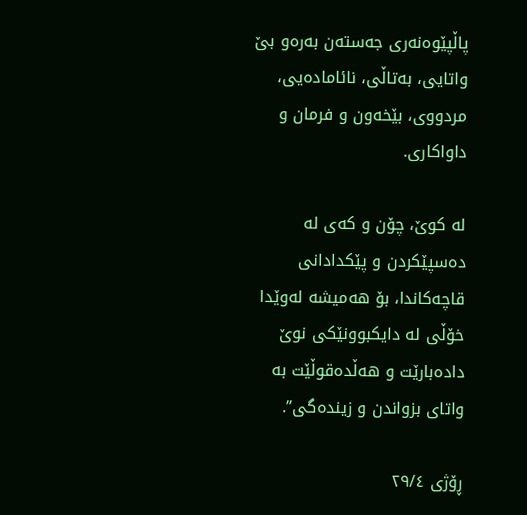پاڵپێوەنەری جەستەن بەرەو بێ واتایی، بەتاڵی، نائامادەیی، مردووی، بێخەون و فرمان و داواکاری.

لە کوێ، چۆن و کەی لە دەسپێکردن و پێکدادانی قاچەکاندا، بۆ هەمیشە لەوێدا خۆڵی لە دایکبوونێکی نوێ دادەبارێت و هەڵدەقوڵێت بە واتای بزواندن و زیندەگی”.

ڕۆژی ٢٩/٤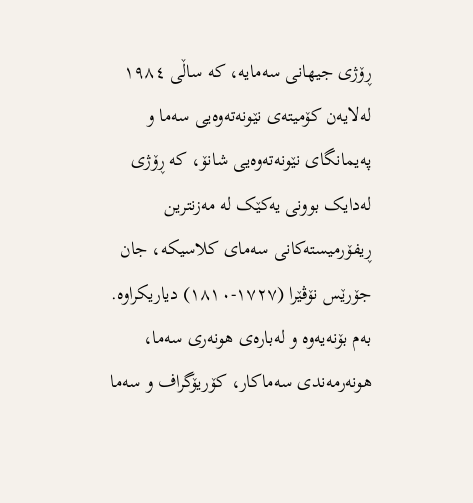ڕۆژی جیهانی سەمایە، کە ساڵی ١٩٨٤ لەلایەن کۆمیتەی نێونەتەوەیی سەما و پەیمانگای نێونەتەوەیی شانۆ، کە ڕۆژی لەدایک بوونی یەکێک لە مەزنترین ڕیفۆرمیستەکانی سەمای کلاسیکە، جان جۆرێس نۆڤێرا (١٧٢٧-١٨١٠) دیاریکراوە. بەم بۆنەیەوە و لەبارەی هونەری سەما، هونەرمەندی سەماکار، کۆریۆگراف و سەما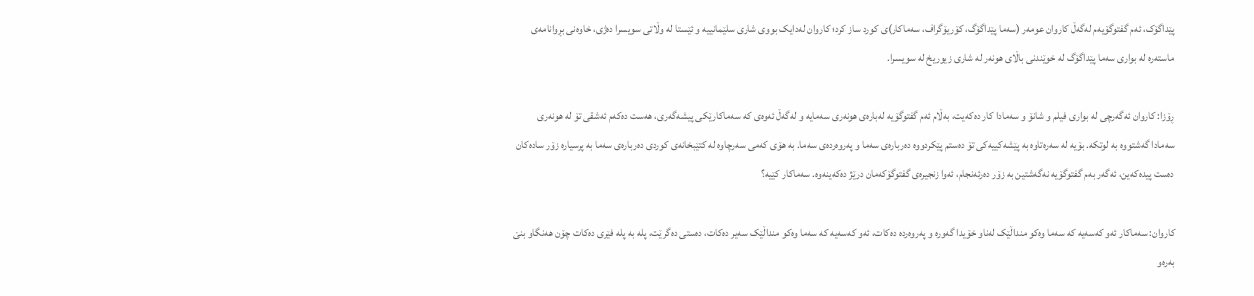پێداگۆک، ئەم گفتوگۆیەم لەگەڵ کاروان عومەر (سەما پێداگۆگ، کۆریۆگراف، سەماکار)ی کورد ساز کرد؛ کاروان لەدایک بووی شاری سلێمانییە و ئێستا لە وڵاتی سویسرا دەژی، خاوەنی بڕوانامەی ماستەرە لە بواری سەما پێداگۆگ لە خوێندنی باڵای هونەر لە شاری زیوریخ لە سویسرا.

ڕۆزا: کاروان ئەگەرچی لە بواری فیلم و شانۆ و سەمادا کار دەکەیت، بەڵام ئەم گفتوگۆیە لەبارەی هونەری سەمایە و لەگەڵ ئەوەی کە سەماکارێکی پیشەگەری، هەست دەکەم ئەشقی تۆ لە هونەری سەمادا گەشتووە بە لوتکە. بۆیە لە سەرەتاوە بە پێشەکییەکی تۆ دەستم پێکردووە دەربارەی سەما و پەروەردەی سەما. بە هۆی کەمی سەرچاوە لە کتێبخانەی کوردی دەربارەی سەما بە پرسیارە زۆر سادەکان دەست پیدەکەین، ئەگەر بەم گفتوگۆیە نەگەشتین بە زۆر دەرئەنجام، ئەوا زنجیرەی گفتوگۆکەمان درێژ دەکەینەوە. سەماکار کێیە؟

کاروان: سەماکار ئەو کەسەیە کە سەما وەکو منداڵێک لەناو خۆیدا گەورە و پەروەردە دەکات، ئەو کەسەیە کە سەما وەکو منداڵێک سەیر دەکات، دەستی دەگرێت، پلە بە پلە فێری دەکات چۆن هەنگاو بنێ بەرەو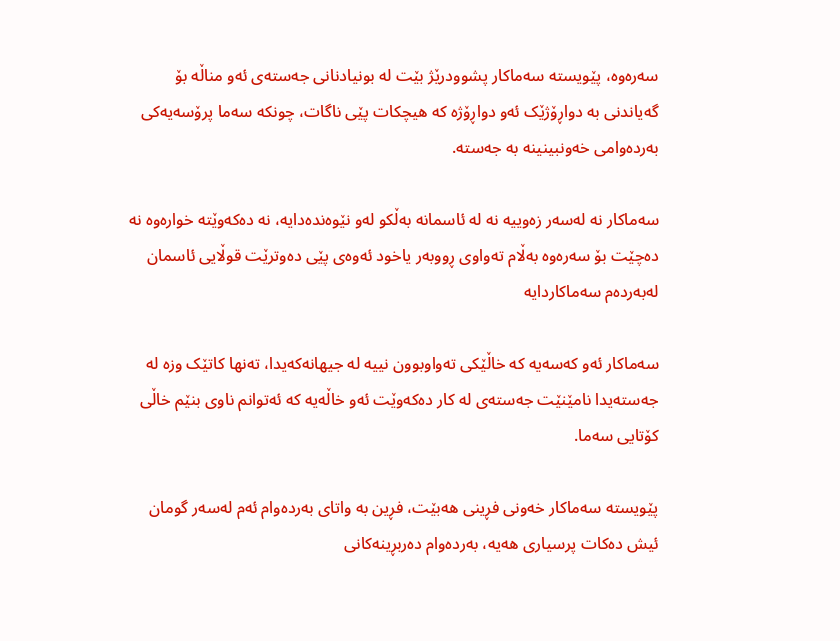سەرەوە، پێویستە سەماکار پشوودرێژ بێت لە بونیادنانی جەستەی ئەو مناڵە بۆ گەیاندنی بە دواڕۆژێک ئەو دواڕۆژە کە هیچکات پێی ناگات، چونکە سەما پرۆسەیەکی بەردەوامی خەونبینینە بە جەستە.

سەماکار نە لەسەر زەوییە نە لە ئاسمانە بەڵکو لەو نێوەندەدایە، نە دەکەوێتە خوارەوە نە دەچێت بۆ سەرەوە بەڵام تەواوی ڕووبەر یاخود ئەوەی پێی دەوترێت قوڵایی ئاسمان لەبەردەم سەماکاردایە

سەماکار ئەو کەسەیە کە خاڵێکی تەواوبوون نییە لە جیهانەکەیدا، تەنها کاتێک وزە لە جەستەیدا نامێنێت جەستەی لە کار دەکەوێت ئەو خاڵەیە کە ئەتوانم ناوی بنێم خاڵی کۆتایی سەما.

پێویستە سەماکار خەونی فڕینی هەبێت، فڕین بە واتای بەردەوام ئەم لەسەر گومان ئیش دەکات پرسیاری هەیە، بەردەوام دەربڕینەکانی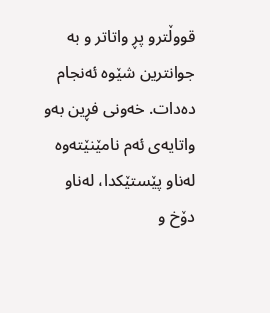قووڵترو پڕ واتاتر و بە جوانترین شێوە ئەنجام دەدات. خەونی فڕین بەو واتایەی ئەم نامێنێتەوە لەناو پێستێکدا، لەناو دۆخ و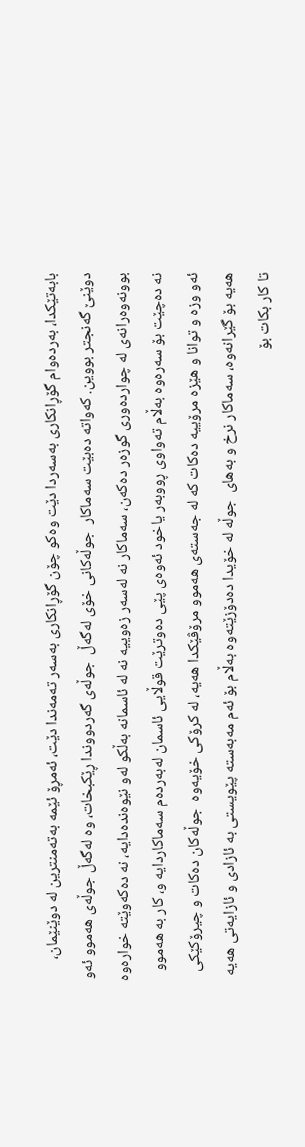بابەتێکدا، بەردەوام گۆڕانکاری بەسەردا دێت وەکو چۆن گۆڕانکاری بەسەر تەمەندا دێت، ئەمڕۆ ئێمە بەتەمنترین لە دوێنێمان، دوێنێ گەنجتر بووین. کەواتە دەبێت سەماکار  جوڵەکانی خۆی لەگەڵ  جوڵەی گەردووندا ڕێکبخات، وە لەگەڵ جوڵەی هەموو ئەو بوونەوەرانەی لە چواردەوری گوزەر دەکەن، سەماکار نە لەسەر زەوییە نە لە ئاسمانە بەڵکو لەو نێوەندەدایە، نە دەکەوێتە خوارەوە نە دەچێت بۆ سەرەوە بەڵام تەواوی ڕووبەر یاخود ئەوەی پێی دەوترێت قوڵایی ئاسمان لەبەردەم سەماکاردایە و، کار بە هەموو ئەو وزە و توانا و هێزە مرۆییە دەکات کە لە جەستەی هەموو مرۆڤێکدا هەیە، لە کرۆکی خۆیەوە  جوڵەکان دەکات و چیرۆکێکی هەیە بۆ گێرانەوە، سەماکار نرخ و بەهای  جوڵە لە خۆیدا دەدۆزێتەوە بەڵام بۆ ئەم مەبەستە پێویستی بە ئازادی و ئازایەتی هەیە تا کار بکات بۆ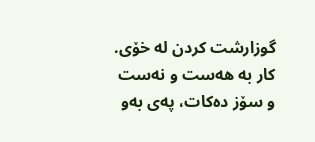گوزارشت کردن لە خۆی. کار بە هەست و نەست و سۆز دەکات، پەی بەو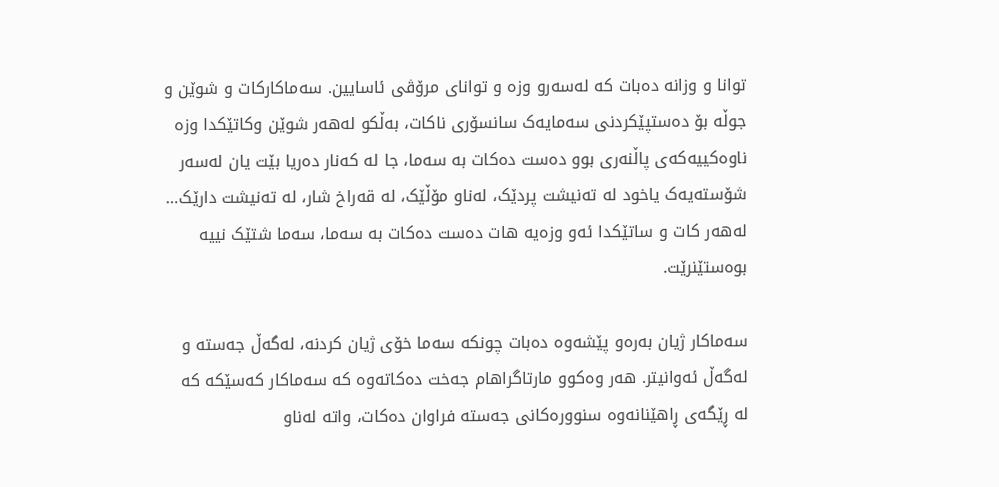توانا و وزانە دەبات کە لەسەرو وزە و توانای مرۆڤی ئاسایین. سەماکارکات و شوێن و جوڵە بۆ دەستپێکردنی سەمایەک سانسۆری ناکات، بەڵکو لەهەر شوێن وکاتێکدا وزە ناوەکییەکەی پاڵنەری بوو دەست دەکات بە سەما، جا لە کەنار دەریا بێت یان لەسەر شۆستەیەک یاخود لە تەنیشت پردێک، لەناو مۆڵێک، لە قەراخ شار، لە تەنیشت دارێک… لەهەر کات و ساتێکدا ئەو وزەیە هات دەست دەکات بە سەما، سەما شتێک نییە بوەستێنرێت.

سەماکار ژیان بەرەو پێشەوە دەبات چونکە سەما خۆی ژیان کردنە، لەگەڵ جەستە و لەگەڵ ئەوانیتر. هەر وەکوو مارتاگراهام جەخت دەکاتەوە کە سەماکار کەسێکە کە لە ڕێگەی ڕاهێنانەوە سنوورەکانی جەستە فراوان دەکات، واتە لەناو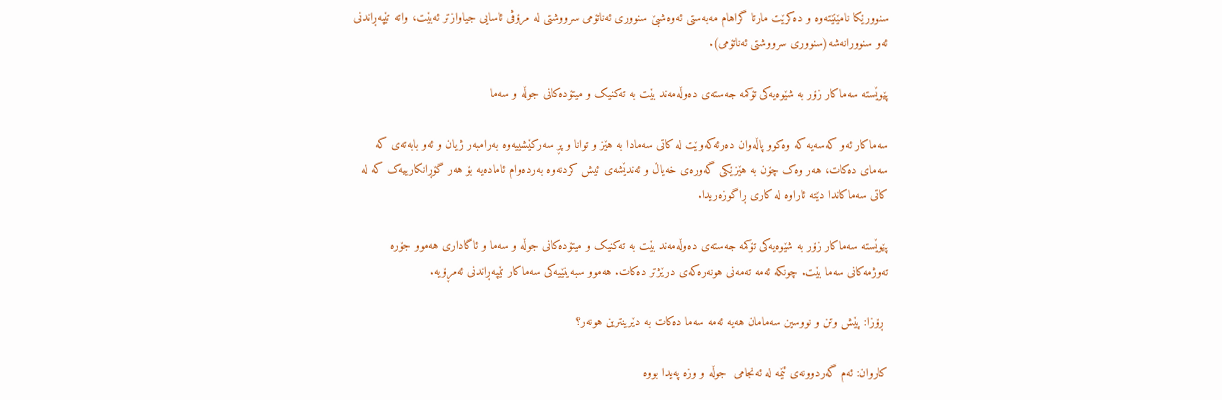سنوورێکا نامێنێتەوە و دەکرێت مارتا گراهام مەبەستی ئەوەشبێ سنووری ئەناتۆمی سرووشتی لە مرۆڤی ئاسایی جیاوازتر ئەبێت، واتە تێپەڕاندنی ئەو سنوورانەشە(سنووری سرووشتی ئەناتۆمی).

پێوێستە سەماکار زۆر بە شێوەیەکی تۆکمە جەستەی دەوڵەمەند بێت بە تەکنیک و میتۆدەکانی جوڵە و سەما

سەماکار ئەو کەسەیە کە وەکوو پاڵەوان دەرئەکەوێت لە کاتی سەمادا بە هێز و توانا و پڕ سەرکێشییەوە بەرامبەر ژیان و ئەو بابەتەی کە سەمای دەکات، هەر وەک چۆن بە هێزێکی گەورەی خەیاڵ و ئەندێشەی ئیش کردنەوە بەردەوام ئامادەیە بۆ هەر گۆڕانکارییەک کە لە کاتی سەماکاندا دێتە ئاراوە لە کاری ڕاگوزەریدا.

پێوێستە سەماکار زۆر بە شێوەیەکی تۆکمە جەستەی دەوڵەمەند بێت بە تەکنیک و میتۆدەکانی جوڵە و سەما و ئاگاداری هەموو جۆرە تەوژمەکانی سەما بێت. چونکە ئەمە تەمەنی هونەرەکەی درێژتر دەکات. هەموو سبەینێیەکی سەماکار تێپەڕاندنی ئەمڕۆیە.

 ڕۆزا: پێش وتن و نووسین سەمامان هەیە ئەمە سەما دەکات بە دێرینترین هونەر؟

کاروان: ئەم گەردوونەی ئێمە لە ئەنجامی  جوڵە و وزە پەیدا بووە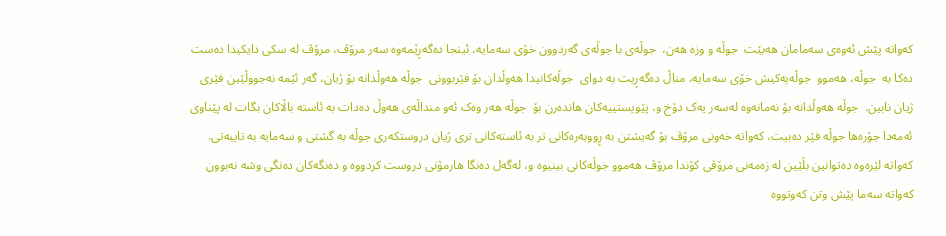کەواتە پێش ئەوەی سەمامان هەبێت  جوڵە و وزە هەن،  جوڵەی با جوڵەی گەردوون خۆی سەمایە، ئینجا دەگەڕێمەوە سەر مرۆڤ، مرۆڤ لە سکی دایکیدا دەست دەکا بە  جوڵە، هەموو  جوڵەیەکیش خۆی سەمایە، مناڵ دەگەڕیت بە دوای  جوڵەکانیدا هەوڵدان بۆ فێربوونی  جوڵە هەوڵدانە بۆ ژیان، گەر ئێمە نەجووڵێین فێری ژیان نابین.  جوڵە هەوڵدانە بۆ نەمانەوە لەسەر یەک دۆخ و، پێویستییەکان هاندەرن بۆ  جوڵە هەر وەک ئەو منداڵەی هەوڵ دەدات بە ئاستە باڵاکان بگات لە پێناوی ئەمەدا جۆرەها جوڵە فێر دەبیت، کەواتە خەونی مرۆڤ بۆ گەیشتن بە ڕووبەرەکانی تر بە ئاستەکانی تری ژیان دروستکەری جوڵە بە گشتی و سەمایە بە تایبەتی. کەواتە لێرەوە دەتوانین بڵێین لە زەمەنی مرۆڤی کۆندا مرۆڤ هەموو جوڵەکانی بینیوە و، لەگەل دەنگا هارمۆنی دروست کردووە و دەنگەکان دەنگی وشە نەبوون کەواتە سەما پێش وتن کەوتووە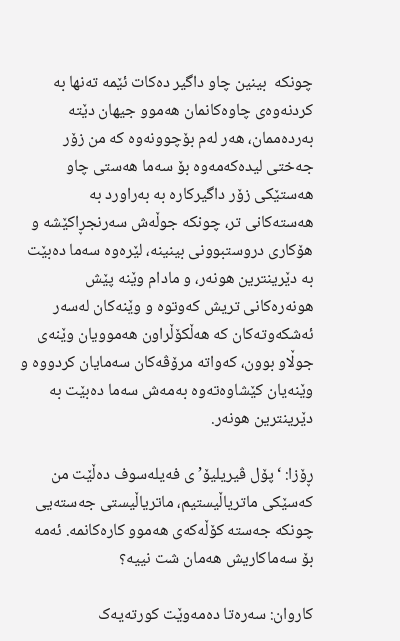چونکە  بینین چاو داگیر دەکات ئێمە تەنها بە کردنەوەی چاوەکانمان هەموو جیهان دێتە بەردەممان، هەر لەم بۆچوونەوە کە من زۆر جەختی لیدەکەمەوە بۆ سەما هەستی چاو هەستێکی زۆر داگیرکارە بە بەراورد بە هەستەکانی تر، چونکە جوڵەش سەرنجڕاکێشە و هۆکاری دروستبوونی بینینە، لێرەوە سەما دەبێت بە دێرینترین هونەر، و مادام وێنە پێش هونەرەکانی تریش کەوتوە و وێنەکان لەسەر ئەشکەوتەکان کە هەڵکۆڵراون هەموویان وێنەی جوڵاو بوون، کەواتە مرۆڤەکان سەمایان کردووە و وێنەیان کێشاوەتەوە بەمەش سەما دەبێت بە دێرینترین هونەر.

ڕۆزا: ‘پۆل ڤیریلیۆ’ی فەیلەسوف دەڵێت من کەسێکی ماتریاڵیستیم، ماتریاڵیستی جەستەیی چونکە جەستە کۆڵەکەی هەموو کارەکانمە. ئەمە بۆ سەماکاریش هەمان شت نییە؟

کاروان: سەرەتا دەمەوێت کورتەیەک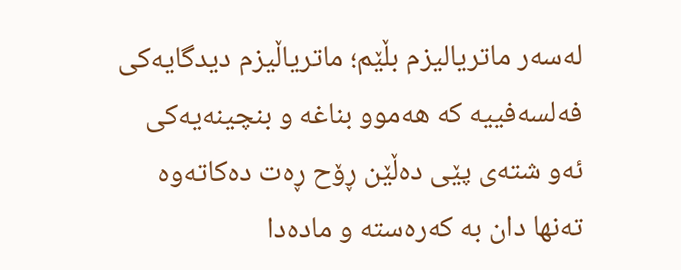لەسەر ماتریالیزم بڵێم؛ ماتریاڵیزم دیدگایەکی فەلسەفییە کە هەموو بناغە و بنچینەیەکی ئەو شتەی پێی دەڵێن ڕۆح ڕەت دەکاتەوە تەنها دان بە کەرەستە و مادەدا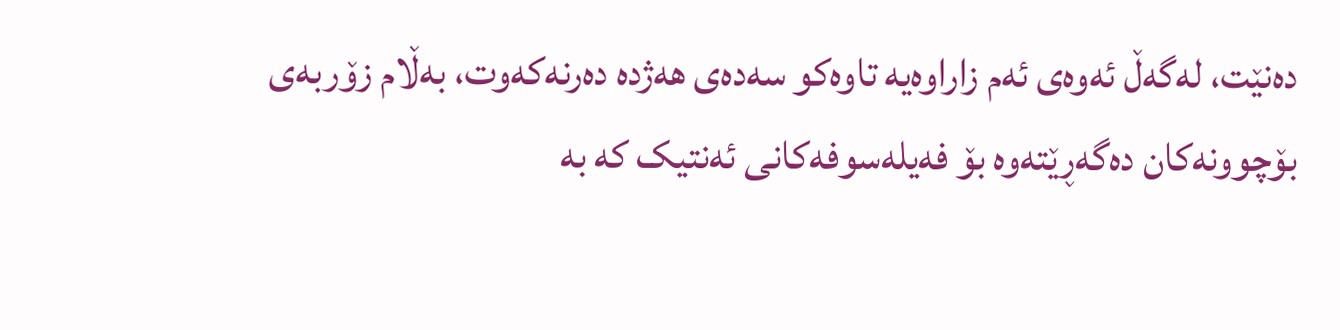دەنێت، لەگەڵ ئەوەی ئەم زاراوەیە تاوەکو سەدەی هەژدە دەرنەکەوت، بەڵام زۆربەی بۆچوونەکان دەگەڕێتەوە بۆ فەیلەسوفەکانی ئەنتیک کە بە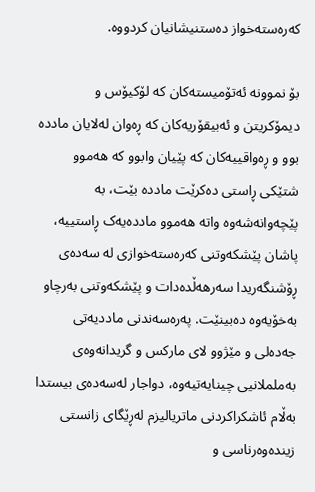کەرەستەخواز دەستنیشانیان کردووە.

بۆ نموونە ئەتۆمیستەکان کە لۆکیۆس و دیمۆکریتن و ئەبیقۆریەکان کە ڕەوان لەلایان ماددە بوو و ڕەواقییەکان کە پێیان وابوو کە هەموو شتێکی ڕاستی دەکرێت ماددە بێت، بە پێچەوانەشەوە واتە هەموو ماددەیەک ڕاستییە، پاشان پێشکەوتنی کەرەستەخوازی لە سەدەی ڕۆشنگەریدا سەرهەڵدەدات و پێشکەوتنی بەرچاو بەخۆیەوە دەبینێت. پەرەسەندنی ماددیەتی جەدەلی و مێژوو لای مارکس و گریدانەوەی بەململانیی چینایەتیەوە، دواجار لەسەدەی بیستدا بەڵام ئاشکراکردنی ماتریالیزم لەڕێگای زانستی زیندەوەرناسی و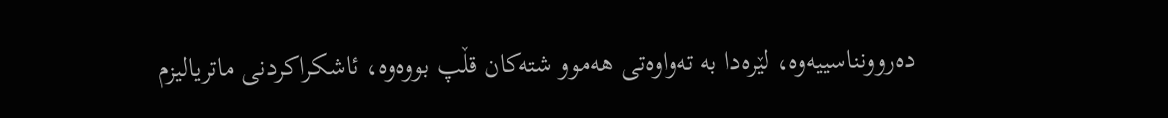دەروونناسییەوە، لێرەدا بە تەواوەتی هەموو شتەکان قڵپ بووەوە، ئاشکراکردنی ماتریالیزم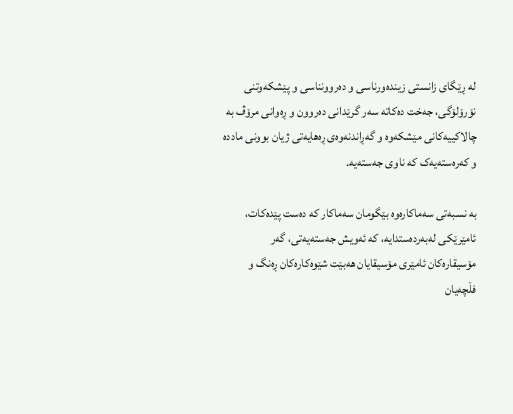لە ڕێگای زانستی زیندەورناسی و دەروونناسی و پێشکەوتنی نۆرۆلۆگی، جەخت دەکاتە سەر گرێدانی دەروون و ڕەوانی مرۆڤ بە چالاکییەکانی مێشکەوە و گەڕاندنەوەی ڕەهایەتی ژیان بوونی ماددە و کەرەستەیەک کە ناوی جەستەیە.

بە نسبەتی سەماکارەوە بێگومان سەماکار کە دەست پێدەکات، ئامێرێکی لەبەردەستدایە، کە ئەویش جەستەیەتی، گەر مۆسیقارەکان ئامێری مۆسیقایان هەبێت شێوەکارەکان ڕەنگ و فڵچەیان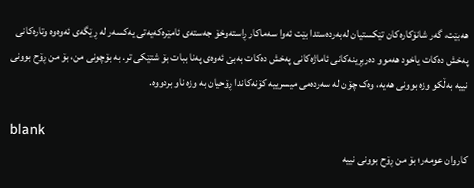هەبێت، گەر شانۆکارەکان تێکستیان لەبەردەستدا بێت ئەوا سەماکار ڕاستەوخۆ جەستەی ئامێرەکەیەتی یەکسەر لە ڕێگەی ئەوەوە وتارەکانی پەخش دەکات یاخود هەموو دەربڕینەکانی ئاماژەکانی پەخش دەکات بەبێ ئەوەی پەنا ببات بۆ شتێکی تر. بە بۆچونی من، بۆ من ڕۆح بوونی نییە بەڵکو وزە بوونی هەیە، وەک چۆن لە سەردەمی میسرییە کۆنەکاندا ڕۆحیان بە وزە ناو بردووە.

blank
کاروان عومەر؛ بۆ من ڕۆح بوونی نییە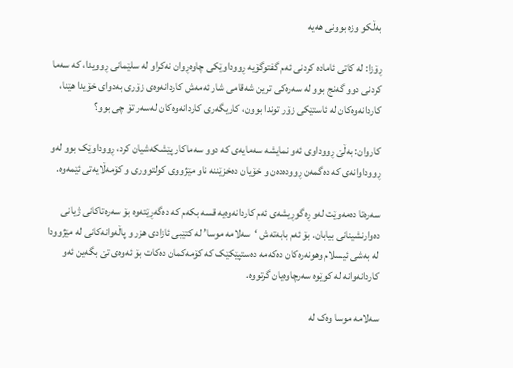بەڵکو وزە بوونی هەیە

ڕۆزا: لە کاتی ئامادە کردنی ئەم گفتوگۆیە ڕووداوێکی چاوەڕوان نەکراو لە سلێمانی ڕوویدا، کە سەما کردنی دوو گەنج بوو لە سەرەکی ترین شەقامی شار ئەمەش کاردانەوەی زۆری بەدوای خۆیدا هێنا، کاردانەوەکان لە ئاستێکی زۆر توندا بوون، کاریگەری کاردانەوەکان لەسەر تۆ چی بوو؟

کاروان: بەڵێ ڕووداوی ئەو نمایشە سەمایەی کە دوو سەماکار پێشکەشیان کرد، ڕووداوێک بوو لەو ڕووداوانەی کە دەگمەن ڕوودەدەن و خۆیان دەخزێننە ناو مێژووی کولتووری و کۆمەڵایەتی ئێمەوە.

سەرەتا دەمەوێت لەو ڕەگوڕیشەی ئەم کاردانەوەیە قسە بکەم کە دەگەڕێتەوە بۆ سەرەتاکانی ژیانی دەوارنشینانی بیابان. بۆ ئەم بابەتەش ‘سەلامە موسا’ لە کتێبی ئازادی هزر و پاڵەوانەکانی لە مێژوودا لە بەشی ئیسلام وهونەرەکان دەکەمە دەستپێکێک کە کۆمەکمان دەکات بۆ ئەوەی تێ بگەین ئەو کاردانەوانە لە کوێوە سەرچاوەیان گرتووە.

سەلامە موسا وەک لە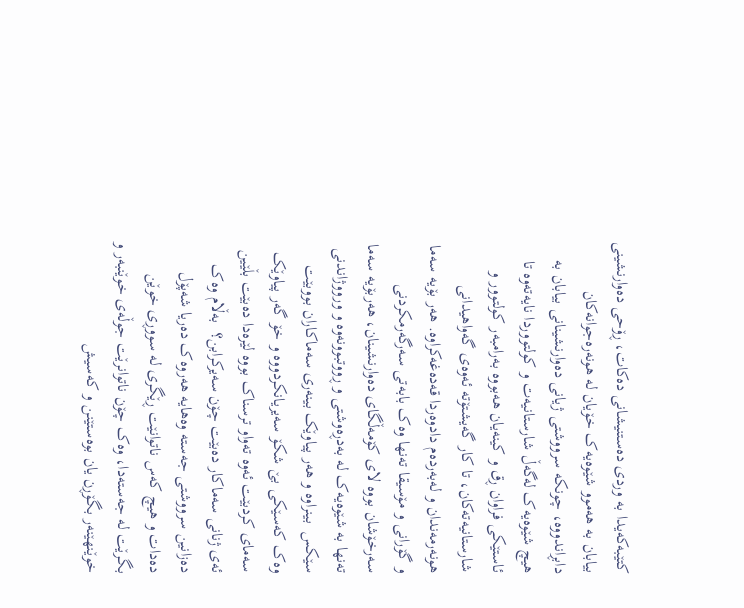کتێبەکەیدا بە وردی دەستنیشانی دەکات، ڕۆحی دەوارنشینی بیابان بە هەموو شێوەیەک خۆیان لە هونەرەجوانەکان دابڕاندووە، چونکە سرووشتی ژیانی دەوارنشینانی بیابان بە هیچ شێوەیەک لەگەڵ شارستانیەت و کولتووردا نایەتەوە تا ئاستێکی فراوان ڕق و کینەیان هەبووە بەرامبەر کولتوور و شارستانیەتەکان، تا کار گەیشتۆتە ئەوەی گەواهیدانی هونەرمەندان و لەبەردەم دادوەردا قەدەغەکراوە. هەر بۆیە سەما و گۆرانی و مۆسیقا تەنها وەک بابەتی سەرگەرمکردنی سەرخۆشان بووە لای کۆمەڵگای دەوارنشینان، هەربۆیە سەما تەنها بە شێوەیەک لە بەدڕەوشتی و ڕووتبوونەوە و ورووژاندنی سێکس  بینراوە و هەر پیاوێک بینەری سەماکاران بووبێت وەک کەسێکی بێ شکۆ سەیریانکردووە و خۆ گەر پیاوێک سەمای کردبێت ئەوە تەواو ترسناک بووە لێرەدا دەبێت بڵێین ئەی ژنانی سەماکار دەبێت چۆن سەیرکرابن؟  بەڵام وەک دەزانین سرووشتی جەستە وەهایە هەروەک دەریا شەپۆل دەدات و هیچ کەس ناتوانێت ڕێگری لە سووڕی خوێن بگرێت لە جەستەدا، وەک چۆن ناتوانرێت جوڵەی خوێنبەر و خوێنهێنەر بگۆڕن یان بوەستێنن و کەسیش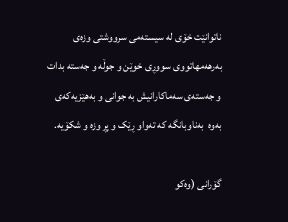ناتوانێت خۆی لە سیستەمی سرووشتی وزەی بەرهەمهاتووی سووڕی خوێن و جوڵە و جەستە بدات و جەستەی سەماکارانیش بە جوانی و بەهێزیەکەی بەوە  بەناوبانگە کە تەواو ڕێک و پڕ وزە و شکۆیە.

گۆرانی (وەکو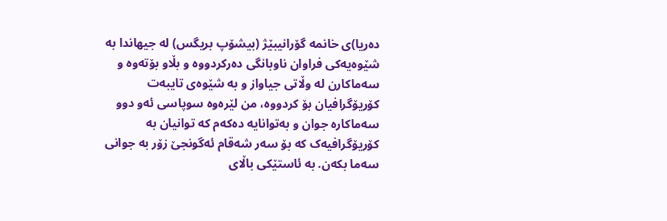دەریا)ی خانمە گۆرانیبێژ (بیشۆپ بریگس) لە جیهاندا بە شێوەیەکی فراوان ناوبانگی دەرکردووە و بڵاو بۆتەوە و سەماکارن لە وڵاتی جیاواز و بە شێوەی تایبەت کۆریۆگرافیان بۆ کردووە، من لێرەوە سوپاسی ئەو دوو سەماکارە جوان و بەتوانایە دەکەم کە توانیان بە کۆریۆگرافیەک کە بۆ سەر شەقام ئەگونجێ زۆر بە جوانی سەما بکەن. بە ئاستێکی باڵای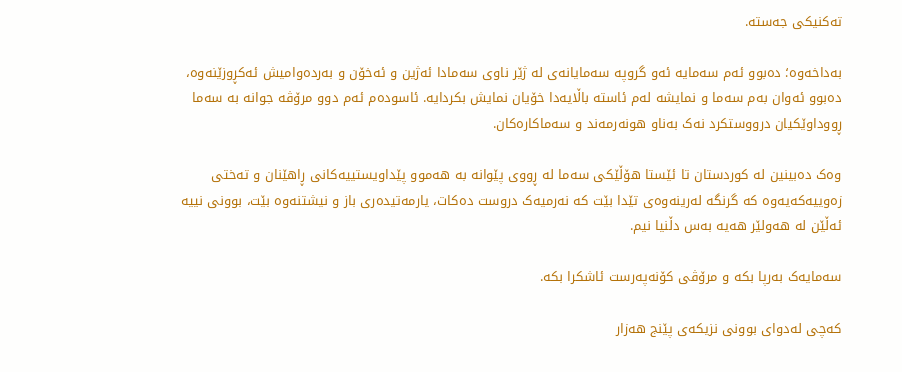تەکنیکی جەستە.

بەداخەوە؛ دەبوو ئەم سەمایە ئەو گروپە سەمایانەی لە ژێر ناوی سەمادا ئەژین و ئەخۆن و بەردەوامیش ئەکڕوزێنەوە، دەبوو ئەوان بەم سەما و نمایشە لەم ئاستە باڵایەدا خۆیان نمایش بکردایە. ئاسودەم ئەم دوو مرۆڤە جوانە بە سەما ڕووداوێکیان درووستکرد نەک بەناو هونەرمەند و سەماکارەکان.

وەک دەبینین لە کوردستان تا ئێستا هۆڵێکی سەما لە ڕووی پێوانە بە هەموو پێداویستییەکانی ڕاهێنان و تەختی زەوییەکەیەوە کە گرنگە لەرینەوەی تێدا بێت کە نەرمیەک دروست دەکات، یارمەتیدەری باز و نیشتنەوە بێت، بوونی نییە ئەڵێن لە هەولێر هەیە بەس دڵنیا نیم.

سەمایەک بەرپا بکە و مرۆڤی کۆنەپەرست ئاشکرا بکە.

کەچی لەدوای بوونی نزیکەی پێنج هەزار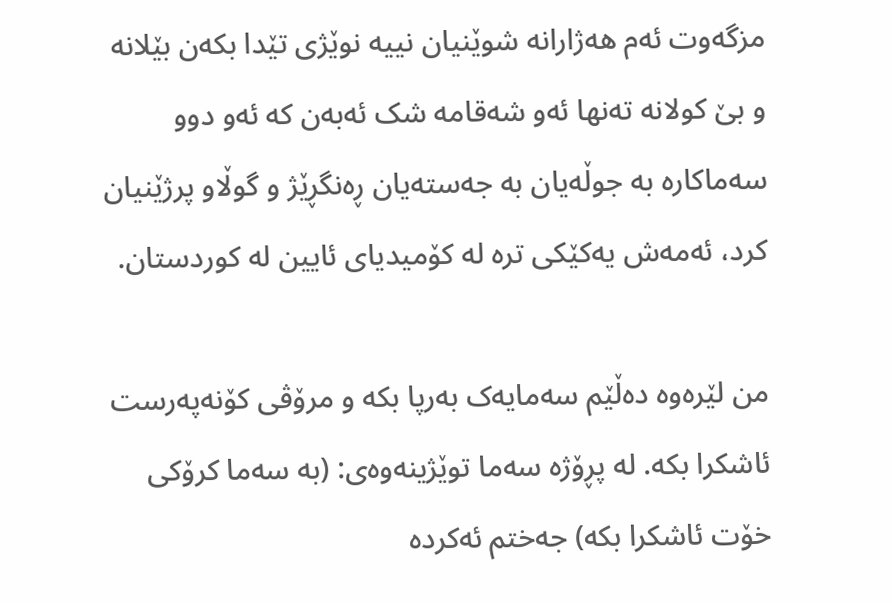مزگەوت ئەم هەژارانە شوێنیان نییە نوێژی تێدا بکەن بێلانە و بێ کولانە تەنها ئەو شەقامە شک ئەبەن کە ئەو دوو سەماکارە بە جوڵەیان بە جەستەیان ڕەنگڕێژ و گوڵاو پرژێنیان کرد، ئەمەش یەکێکی ترە لە کۆمیدیای ئایین لە کوردستان.

من لێرەوە دەڵێم سەمایەک بەرپا بکە و مرۆڤی کۆنەپەرست ئاشکرا بکە. لە پڕۆژە سەما توێژینەوەی: (بە سەما کرۆکی خۆت ئاشکرا بکە) جەختم ئەکردە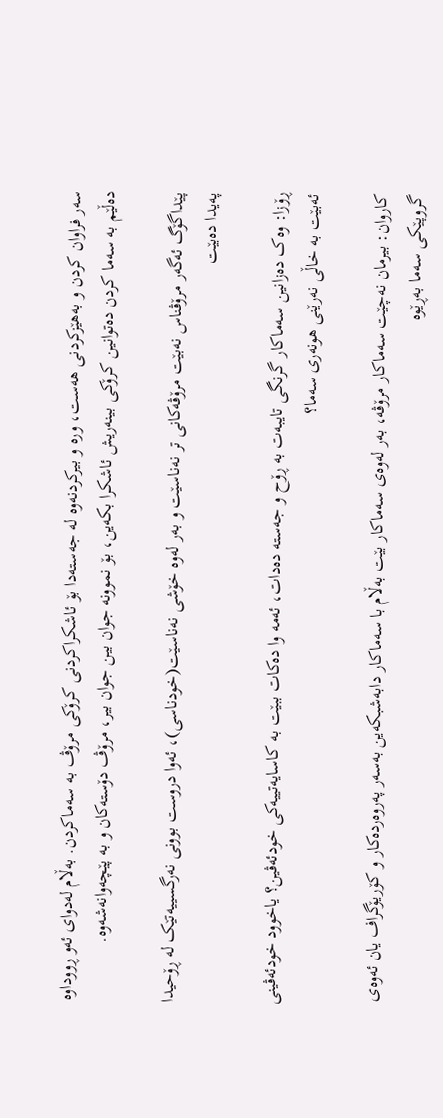سەر فراوان کردن و بە‌هێزکردنی هەست، ورە و بیرکردنەوە لە جەستەدا بۆ ئاشکراکردنی کرۆکی مرۆڤ بە سەماکردن. بەڵام لەدوای ئەو ڕووداوە دەڵێم بە سەما کردن دەتوانین کرۆکی بینەریش ئاشکرا بکەین، بۆ نموونە جوان بین جوان بیر، مرۆڤ دۆستەکان و بە پێچەوانەشەوە.

پێداگۆگ ئەگەر مرۆڤناس نەبێت مرۆڤەکانی تر نەناسێت و بەر لەوە خۆشی نەناسێت(خودناسی)، ئەوا دروست بوونی نەرگسییەتێک لە ڕۆحیدا پەیدا دەبێت

ڕۆزا: وەک دەزانین سەماکار گرنگی تایبەت بە ڕۆح و جەستە دەدات، ئەمە وا دەکات ببێت بە کاسایەتییەکی خودئەڤین؟ یاخوود خودئەڤینی ئەبێت بە خاڵی نەرێنی هونەری سەما؟

کاروان: بیرمان نەچێت سەماکار مرۆڤە، بەر لەوەی سەماکار بێت بەڵام با سەماکار دابەشبکەین بەسەر پەروەردەکار و کۆریۆگراف یان ئەوەی گروپێکی سەما بەڕێوە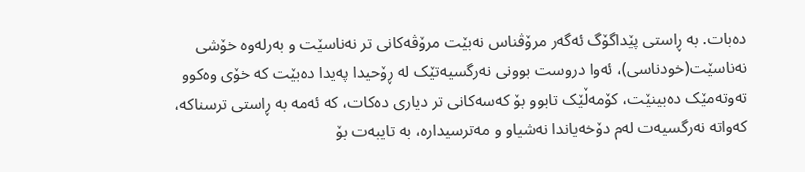دەبات. بە ڕاستی پێداگۆگ ئەگەر مرۆڤناس نەبێت مرۆڤەکانی تر نەناسێت و بەرلەوە خۆشی نەناسێت(خودناسی)، ئەوا دروست بوونی نەرگسیەتێک لە ڕۆحیدا پەیدا دەبێت کە خۆی وەکوو تەوتەمێک دەبینێت، کۆمەڵێک تابوو بۆ کەسەکانی تر دیاری دەکات، کە ئەمە بە ڕاستی ترسناکە، کەواتە نەرگسیەت لەم دۆخەیاندا نەشیاو و مەترسیدارە، بە تایبەت بۆ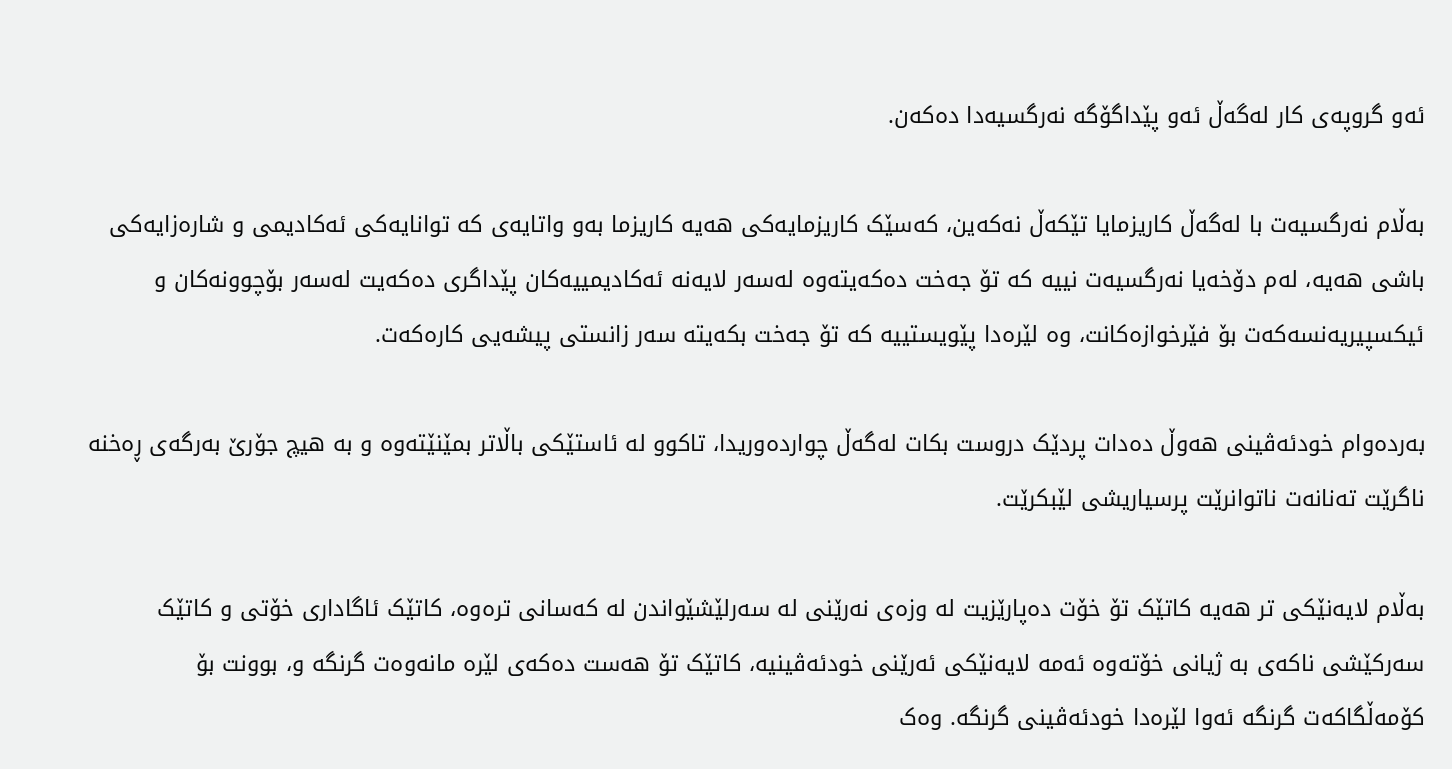ئەو گروپەی کار لەگەڵ ئەو پێداگۆگە نەرگسیەدا دەکەن.

بەڵام نەرگسیەت با لەگەڵ کاریزمایا تێکەڵ نەکەین، کەسێک کاریزمایەکی هەیە کاریزما بەو واتایەی کە توانایەکی ئەکادیمی و شارەزایەکی باشی هەیە، لەم دۆخەیا نەرگسیەت نییە کە تۆ جەخت دەکەیتەوە لەسەر لایەنە ئەکادیمییەکان پێداگری دەکەیت لەسەر بۆچوونەکان و ئیکسپیریەنسەکەت بۆ فێرخوازەکانت، وە لێرەدا پێویستییە کە تۆ جەخت بکەیتە سەر زانستی پیشەیی کارەکەت.

بەردەوام خودئەڤینی هەوڵ دەدات پردێک دروست بکات لەگەڵ چواردەوریدا، تاکوو لە ئاستێکی باڵاتر بمێنێتەوە و بە هیچ جۆرێ بەرگەی ڕەخنە ناگرێت تەنانەت ناتوانرێت پرسیاریشی لێبکرێت.

بەڵام لایەنێکی تر هەیە کاتێک تۆ خۆت دەپارێزیت لە وزەی نەرێنی لە سەرلێشێواندن لە کەسانی ترەوە، کاتێک ئاگاداری خۆتی و کاتێک سەرکێشی ناکەی بە ژیانی خۆتەوە ئەمە لایەنێکی ئەرێنی خودئەڤینیە، کاتێک تۆ هەست دەکەی لێرە مانەوەت گرنگە و، بوونت بۆ کۆمەڵگاکەت گرنگە ئەوا لێرەدا خودئەڤینی گرنگە. وەک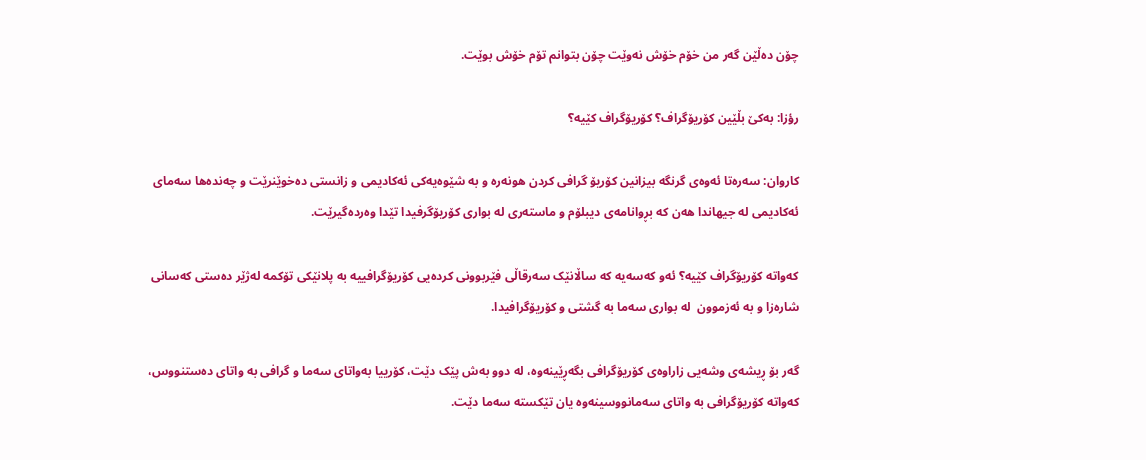چۆن دەڵێن گەر من خۆم خۆش نەوێت چۆن بتوانم تۆم خۆش بوێت.

رؤزا: بەکێ بڵێین کۆریۆگراف؟ کۆریۆگراف کێیە؟

کاروان: سەرەتا ئەوەی گرنگە بیزانین کۆریۆ گرافی کردن هونەرە و بە شێوەیەکی ئەکادیمی و زانستی دەخوێنرێت و چەندەها سەمای ئەکادیمی لە جیهاندا هەن کە بڕوانامەی دیبلۆم و ماستەری لە بواری کۆریۆگرفیدا تێدا وەردەگیرێت.

کەواتە کۆریۆگراف کێیە؟ ئەو کەسەیە کە ساڵانێک سەرقاڵی فێربوونی کردەیی کۆریۆگرافییە بە پلانێکی تۆکمە لەژێر دەستی کەسانی شارەزا و بە ئەزموون  لە بواری سەما بە گشتی و کۆریۆگرافیدا.

گەر بۆ ڕیشەی وشەیی زاراوەی کۆریۆگرافی بگەڕێینەوە، لە دوو بەش پێک دێت، کۆرییا بەواتای سەما و گرافی بە واتای دەستنووس، کەواتە کۆریۆگرافی بە واتای سەمانووسینەوە یان تێکستە سەما دێت.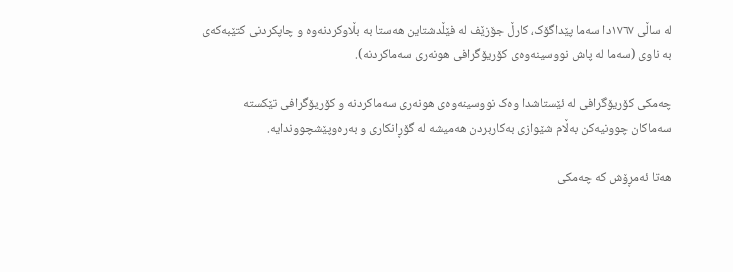لە ساڵی ١٧٦٧دا سەما پێداگۆک، کارڵ جۆزێف لە فێڵدشتاین هەستا بە بڵاوکردنەوە و چاپکردنی کتێبەکەی بە ناوی (سەما لە پاش نووسینەوەی کۆریۆگرافی هونەری سەماکردنە).

چەمکی کۆریۆگرافی لە ئێستاشدا وەک نووسینەوەی هونەری سەماکردنە و کۆریۆگرافی تێکستە سەماکان چوونیەکن بەڵام شێوازی بەکاربردن هەمیشە لە گۆڕانکاری و بەرەوپێشچووندایە.

هەتا ئەمڕۆش کە چەمکی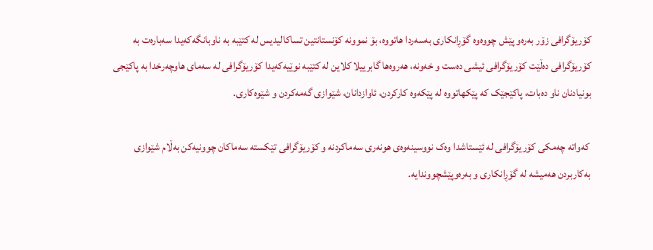کۆریۆگرافی زۆر بەرەو پێش چووەوە گۆڕانکاری بەسەردا هاتووە، بۆ نموونە کۆنستانتین تساکالیدیس لە کتێبە بە ناوبانگەکەیدا سەبارەت بە کۆریۆگرافی دەڵێت کۆریۆگرافی ئیشی دەست و خەونە، هەروەها گابرییلا کلاین لە کتێبە نوێیەکەیدا کۆریۆگرافی لە سەمای هاوچەرخدا بە پاکێجی بونیادنان ناو دەبات، پاکێجێک کە پێکهاتووە لە پێکەوە کارکردن، ئاوازدانان، شێوازی گەمەکردن و شێوەکاری.

 کەواتە چەمکی کۆریۆگرافی لە ئێستاشدا وەک نووسینەوەی هونەری سەماکردنە و کۆریۆگرافی تێکستە سەماکان چوونیەکن بەڵام شێوازی بەکاربردن هەمیشە لە گۆڕانکاری و بەرەوپێشچووندایە.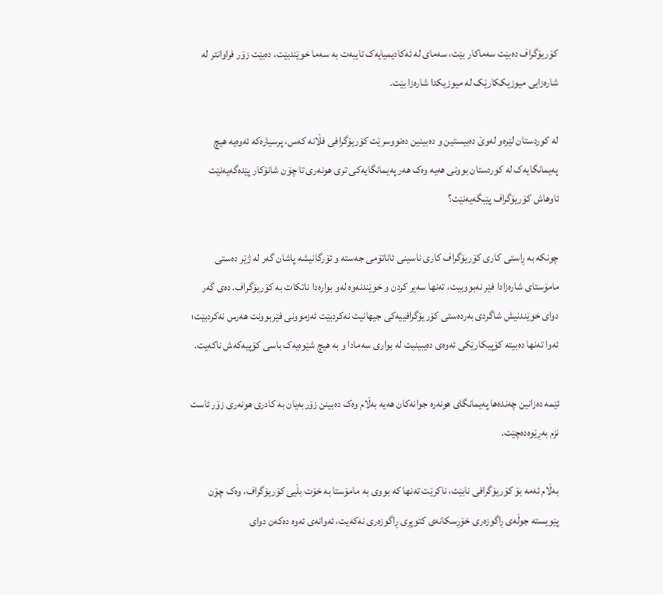کۆریۆگراف دەبێت سەماکار بێت، سەمای لە ئەکادیمیایەک تایبەت بە سەما خوێندبێت، دەبێت زۆر فراوانتر لە شارەزایی میوزیککارێک لە میوزیکدا شارەزا بێت.

لە کوردستان لێرەو لەوێ دەبیستین و دەبینین دەنووسرێت کۆریۆگرافی فڵانە کەس، پرسیارەکە ئەوەیە هیچ پەیمانگایەک لە کوردستان بوونی هەیە وەک هەر پەیمانگایەکی تری هونەری تا چۆن شانۆکار پێدەگەیەنێت ئاوهاش کۆریۆگراف پێبگەیەنێت؟

چونکە بە ڕاستی کاری کۆریۆگراف کاری ناسینی ئاناتۆمی جەستە و ئۆرگانیشە پاشان گەر لە ژێر دەستی مامۆستای شارەزادا فێر نەبووبیت، تەنها سەیر کردن و خوێندنەوە لەو بوارەدا ناتکات بە کۆریۆگراف. دەی گەر دوای خوێندنیش شاگردی بەردەستی کۆریۆگرافییەکی جیهانیت نەکردبێت ئەزموونی فێربوونت هەرس نەکردبێت؛ ئەوا تەنها دەبیتە کۆپیکارێکی ئەوەی دەیبینیت لە بواری سەمادا و بە هیچ شێوەیەک باسی کۆپیەکەش ناکەیت.

ئێمە دەزانین چەندەها پەیمانگای هونەرە جوانەکان هەیە بەڵام وەک دەبینن زۆربەیان بە کادری هونەری زۆر ئاست نزم بەڕێوەدەچێت.

بەڵام ئەمە بۆ کۆریۆگرافی نابێت، ناکرێت تەنها کە بووی بە مامۆستا بە خۆت بڵیی کۆریۆگراف، وەک چۆن پێویستە جوڵەی ڕاگوزەری خۆڕسکانەی کتوپڕی ڕاگوزەری نەکەیت، ئەوانەی ئەوە دەکەن دوای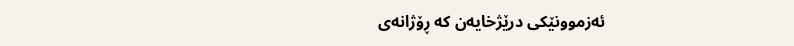ئەزموونێکی درێژخایەن کە ڕۆژانەی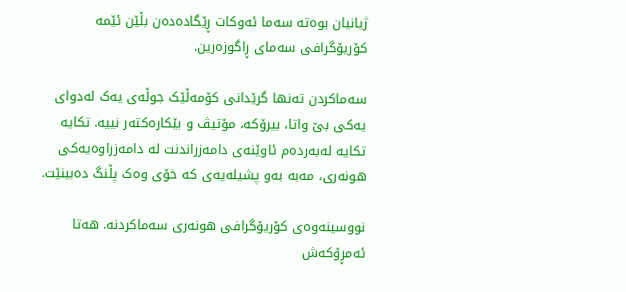ژیانیان بوەتە سەما ئەوکات ڕێگادەدەن بڵێن ئێمە کۆریۆگرافی سەمای ڕاگوزەرین.

سەماکردن تەنها گرێدانی کۆمەڵێک جوڵەی یەک لەدوای یەکی بێ واتا، بیرۆکە، مۆتیڤ و بێکارەکتەر نییە. تکایە تکایە لەبەردەم ئاوێنەی دامەزراندنت لە دامەزراوەیەکی هونەری، مەبە بەو پشیلەیەی کە خۆی وەک پڵنگ دەبینێت.

نووسینەوەی کۆریۆگرافی هونەری سەماکردنە. هەتا ئەمڕۆکەش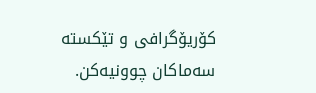کۆریۆگرافی و تێکستە سەماکان چوونیەکن.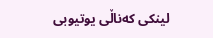لینکی کەناڵی یوتیوبی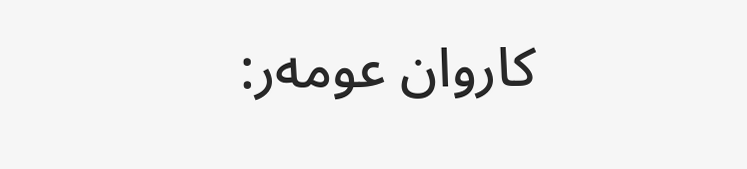کاروان عومەر: